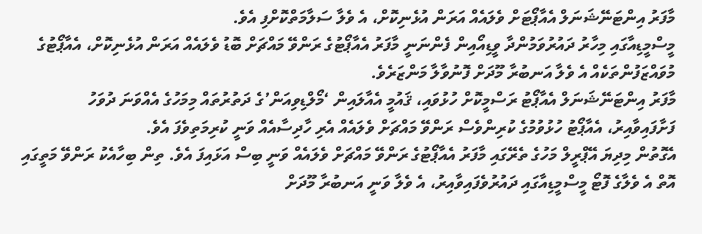މާފަރު އިންޓަނޭޝަނަލް އެއާޕޯޓަށް ވެލައެއް އަރަން އުޅެނިކޮށް، އެ ވެލާ ސަލާމަތްކޮށްފި އެވެ.
މީސްމީޑިއާގައި މިހާރު ދައުރުވަމުންދާ ވީޑިއޯއިން ފެންނަނީ މާފަރު އެއާޕޯޓުގެ ރަންވޭ މައްޗަށް ބޮޑު ވެލައެއް އަރަން އުޅެނިކޮށް، އެއާޕޯޓުގެ މުވައްޒަފުންތަކެއް އެ ވެލާ އަނބުރާ މޫދަށް ފޮނުވާލާ މަންޒަރެވެ.
މާފަރު އިންޓަނޭޝަނަލް އެއާޕޯޓު ރަސްމީކޮށް ހުޅުވައި، ޤައުމީ އެއާލައިން ‘މޯލްޑިވިއަން’ގެ ދަތުރުތައް މިމަހުގެ އެއްވަނަ ދުވަހު ފަށާފައިވާއިރު، އެއާޕޯޓު ހުޅުވުމުގެ ކުރިންވެސް ރަންވޭ މައްޗަށް ވެލައެއް އެރި ހާދިސާއެއް ވަނީ ކުރިމަތިވެފަ އެވެ.
އެގޮތުން މިދިޔަ އޭޕްރީލް މަހުގެ ތެރޭގައި މާފަރު އެއާޕޯޓުގެ ރަންވޭ މައްޗަށް ވެލައެއް ވަނީ ބިސް އަޅައިފަ އެވެ. ތިން ބިހާއެކު ރަންވޭ މަތީގައި އޮތް އެ ވެލާގެ ފޮޓޯ މީސްމީޑިއާގައި ދައުރުވެފައިވާއިރު، އެ ވެލާ ވަނީ އަނބުރާ މޫދަށް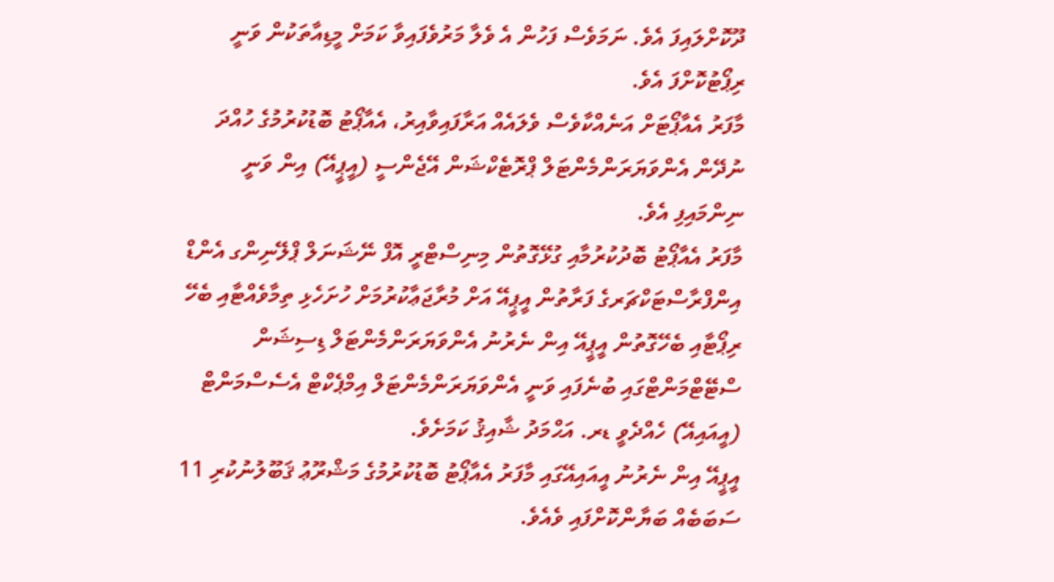ދޫކޮށްލައިފަ އެވެ. ނަމަވެސް ފަހުން އެ ވެލާ މަރުވެފައިވާ ކަމަށް މީޑިއާތަކުން ވަނީ ރިޕޯޓުކޮށްފަ އެވެ.
މާފަރު އެއާޕޯޓަށް އަނެއްކާވެސް ވެލައެއް އަރާފައިވާއިރު، އެއާޕޯޓު ބޮޑުކުރުމުގެ ހުއްދަ ނުދޭން އެންވަޔަރަންމެންޓަލް ޕްރޮޓެކްޝަން އޭޖެންސީ (އީޕީއޭ) އިން ވަނީ ނިންމައިފި އެވެ.
މާފަރު އެއާޕޯޓު ބޮދުކުރުމާއި ގުޅޭގޮތުން މިނިސްޓްރީ އޮފް ނޭޝަނަލް ޕްލޭނިންގ އެންޑް އިންފްރާސްޓަކްޗަރގެ ފަރާތުން އީޕީއޭ އަށް މުރާޖަޢާކުރުމަށް ހުށަހެޅި ތިމާވެއްޓާއި ބެހޭ ރިޕޯޓާއި ބެހޭގޮތުން އީޕީއޭ އިން ނެރުނު އެންވަޔަރަންމެންޓަލް ޑިސިޝަން ސްޓޭޓްމަންޓްގައި ބުނެފައި ވަނީ އެންވަޔަރަންމެންޓަލް އިމްޕެކްޓް އެސެސްމަންޓް (އީއައިއޭ) ހެއްދެވީ ޑރ. އަޙްމަދު ޝާއިޤު ކަމަށެވެ.
އީޕީއޭ އިން ނެރުނު އީއައިއޭގައި މާފަރު އެއާޕޯޓު ބޮޑުކުރުމުގެ މަޝްރޫޢު ޤަބޫލުނުކުރި 11 ސަބަބެއް ބަޔާންކޮށްފައި ވެއެވެ.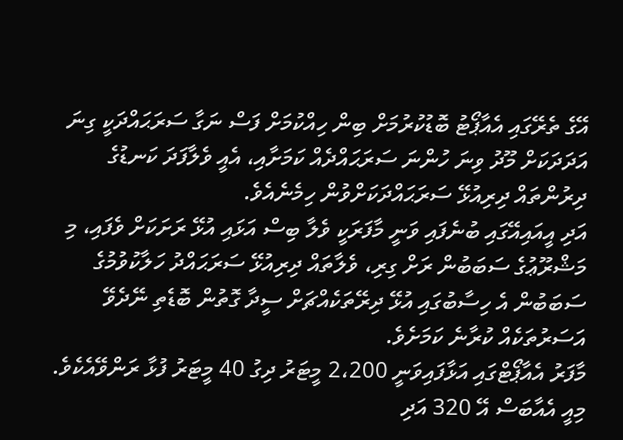އޭގެ ތެރޭގައި އެއާޕޯޓު ބޮޑުކުރުމަށް ބިން ހިއްކުމަށް ފަސް ނަގާ ސަރަޙައްދަކީ ގިނަ އަދަދަކަށް މޫދު ވިނަ ހުންނަ ސަރަޙައްދެއް ކަމަށާއި، އެއީ ވެލާފަދަ ކަނޑުގެ ދިރުންތައް ދިރިއުޅޭ ސަރަޙައްދަކަށްވުން ހިމެނެއެވެ.
އަދި އީއައިއޭގައި ބުނެފައި ވަނީ މާފަރަކީ ވެލާ ބިސް އަޅައި އުޅޭ ރަށަކަށް ވެފައި، މި މަޝްރޫޢުގެ ސަބަބުން ރަށް ގިރި، ވެލާތައް ދިރިއުޅޭ ސަރަޙައްދު ހަލާކުވުމުގެ ސަބަބުން އެ ހިސާބުގައި އުޅޭ ދިރޭތަކެއްޗަށް ސީދާ ގޮތުން ބޮޑެތި ނޭދެވޭ އަސަރުތަކެއް ކުރާނެ ކަމަށެވެ.
މާފަރު އެއާޕޯޓްގައި އަޅާފައިވަނީ 2،200 މީޓަރު ދިގު 40 މީޓަރު ފުޅާ ރަންވޭއެކެވެ. މިއީ އެއާބަސް އޭ 320 އަދި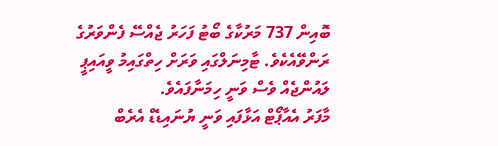ބޮއިން 737 މަރުކާގެ ބޯޓު ފަހަރު ޖެއްސޭ ފެންވަރުގެ ރަންވޭއެކެވެ. ޓާމިނަލްގައި ވަރަށް ހިތްގައިމު ވީއައިޕީ ލައުންޖެއް ވެސް ވަނީ ހިމަނާފައެވެ.
މާފަރު އެއާޕޯޓް އަޅާފައި ވަނީ ޔުނައިޑެޑް އެރެބް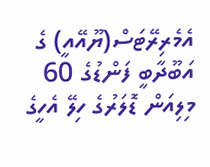އެމެރިރޭޓަސް(ޔޫއޭއީ) ގެ އަބޫދާބީ ފަންޑުގެ 60 މިލިއަން ޑޮލަރުގެ ހިލޭ އެހީގެ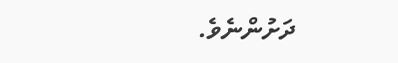ދަށުންނެވެ.